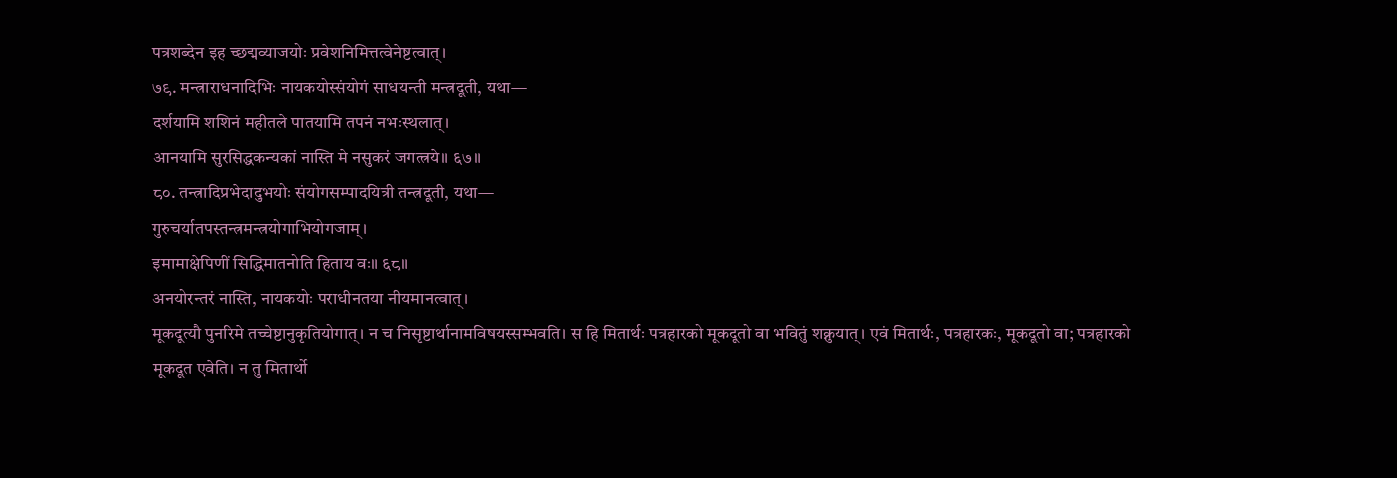पत्रशब्देन इह च्छद्मव्याजयोः प्रवेशनिमित्तत्वेनेष्टत्वात्।
७९. मन्त्राराधनादिभिः नायकयोस्संयोगं साधयन्ती मन्त्रदूती, यथा—
दर्शयामि शशिनं महीतले पातयामि तपनं नभःस्थलात्।
आनयामि सुरसिद्धकन्यकां नास्ति मे नसुकरं जगत्त्रये॥ ६७॥
८०. तन्त्रादिप्रभेदादुभयोः संयोगसम्पादयित्री तन्त्रदूती, यथा—
गुरुचर्यातपस्तन्त्रमन्त्रयोगाभियोगजाम्।
इमामाक्षेपिणीं सिद्धिमातनोति हिताय वः॥ ६८॥
अनयोरन्तरं नास्ति, नायकयोः पराधीनतया नीयमानत्वात्।
मूकदूत्यौ पुनरिमे तच्चेष्टानुकृतियोगात्। न च निसृष्टार्थानामविषयस्सम्भवति। स हि मितार्थः पत्रहारको मूकदूतो वा भवितुं शक्नुयात्। एवं मितार्थः, पत्रहारकः, मूकदूतो वा; पत्रहारको मूकदूत एवेति। न तु मितार्थो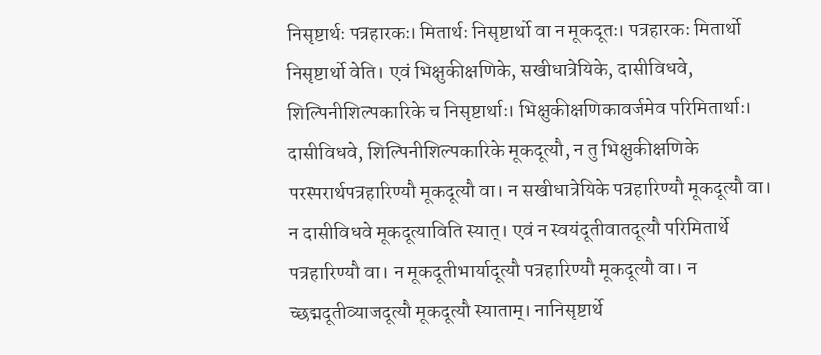निसृष्टार्थः पत्रहारकः। मितार्थः निसृष्टार्थो वा न मूकदूतः। पत्रहारकः मितार्थो निसृष्टार्थो वेति। एवं भिक्षुकीक्षणिके, सखीधात्रेयिके, दासीविधवे, शिल्पिनीशिल्पकारिके च निसृष्टार्थाः। भिक्षुकीक्षणिकावर्जमेव परिमितार्थाः। दासीविधवे, शिल्पिनीशिल्पकारिके मूकदूत्यौ, न तु भिक्षुकीक्षणिके परस्परार्थपत्रहारिण्यौ मूकदूत्यौ वा। न सखीधात्रेयिके पत्रहारिण्यौ मूकदूत्यौ वा। न दासीविधवे मूकदूत्याविति स्यात्। एवं न स्वयंदूतीवातदूत्यौ परिमितार्थे पत्रहारिण्यौ वा। न मूकदूतीभार्यादूत्यौ पत्रहारिण्यौ मूकदूत्यौ वा। न च्छद्मदूतीव्याजदूत्यौ मूकदूत्यौ स्याताम्। नानिसृष्टार्थे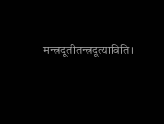मन्त्रदूतीतन्त्रदूत्याविति।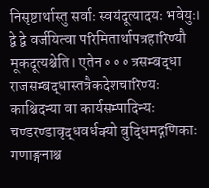निसृष्टार्थास्तु सर्वाः स्वयंदूत्यादयः भवेयुः। द्वे द्वे वर्जयित्वा परिमितार्थापत्रहारिण्यौ मूकदूत्यश्चेति। एतेन ॰ ॰ ॰ त्रसम्बद्धा राजसम्बद्धास्तत्रैकदेशचारिण्यः काश्चिदन्या वा कार्यसम्पादिन्यः चण्डरण्डावृद्धवर्धक्यो बुद्धिमद्गणिकाः गणाङ्गनाश्च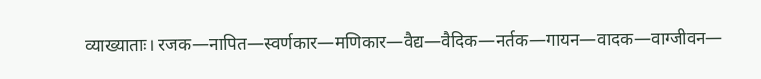व्याख्याताः। रजक—नापित—स्वर्णकार—मणिकार—वैद्य—वैदिक—नर्तक—गायन—वादक—वाग्जीवन—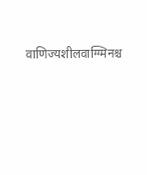वाणिज्यशीलवाग्ग्मिनश्च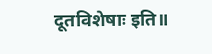दूतविशेषाः इति॥